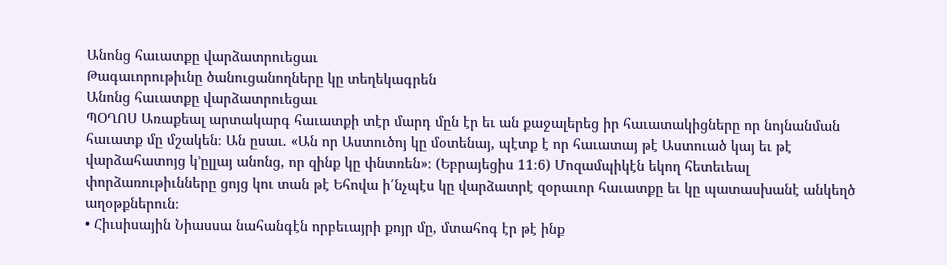Անոնց հաւատքը վարձատրուեցաւ
Թագաւորութիւնը ծանուցանողները կը տեղեկագրեն
Անոնց հաւատքը վարձատրուեցաւ
ՊՕՂՈՍ Առաքեալ արտակարգ հաւատքի տէր մարդ մըն էր եւ ան քաջալերեց իր հաւատակիցները որ նոյնանման հաւատք մը մշակեն։ Ան ըսաւ. «Ան որ Աստուծոյ կը մօտենայ, պէտք է որ հաւատայ թէ Աստուած կայ եւ թէ վարձահատոյց կ’ըլլայ անոնց, որ զինք կը փնտռեն»։ (Եբրայեցիս 11։6) Մոզամպիկէն եկող հետեւեալ փորձառութիւնները ցոյց կու տան թէ Եհովա ի՛նչպէս կը վարձատրէ զօրաւոր հաւատքը եւ կը պատասխանէ անկեղծ աղօթքներուն։
• Հիւսիսային Նիասսա նահանգէն որբեւայրի քոյր մը, մտահոգ էր թէ ինք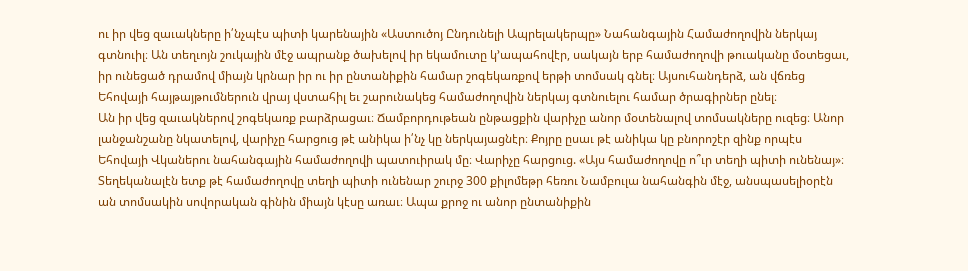ու իր վեց զաւակները ի՛նչպէս պիտի կարենային «Աստուծոյ Ընդունելի Ապրելակերպը» Նահանգային Համաժողովին ներկայ գտնուիլ։ Ան տեղւոյն շուկային մէջ ապրանք ծախելով իր եկամուտը կ’ապահովէր, սակայն երբ համաժողովի թուականը մօտեցաւ, իր ունեցած դրամով միայն կրնար իր ու իր ընտանիքին համար շոգեկառքով երթի տոմսակ գնել։ Այսուհանդերձ, ան վճռեց Եհովայի հայթայթումներուն վրայ վստահիլ եւ շարունակեց համաժողովին ներկայ գտնուելու համար ծրագիրներ ընել։
Ան իր վեց զաւակներով շոգեկառք բարձրացաւ։ Ճամբորդութեան ընթացքին վարիչը անոր մօտենալով տոմսակները ուզեց։ Անոր լանջանշանը նկատելով, վարիչը հարցուց թէ անիկա ի՛նչ կը ներկայացնէր։ Քոյրը ըսաւ թէ անիկա կը բնորոշէր զինք որպէս Եհովայի Վկաներու նահանգային համաժողովի պատուիրակ մը։ Վարիչը հարցուց. «Այս համաժողովը ո՞ւր տեղի պիտի ունենայ»։ Տեղեկանալէն ետք թէ համաժողովը տեղի պիտի ունենար շուրջ 300 քիլոմեթր հեռու Նամբուլա նահանգին մէջ, անսպասելիօրէն ան տոմսակին սովորական գինին միայն կէսը առաւ։ Ապա քրոջ ու անոր ընտանիքին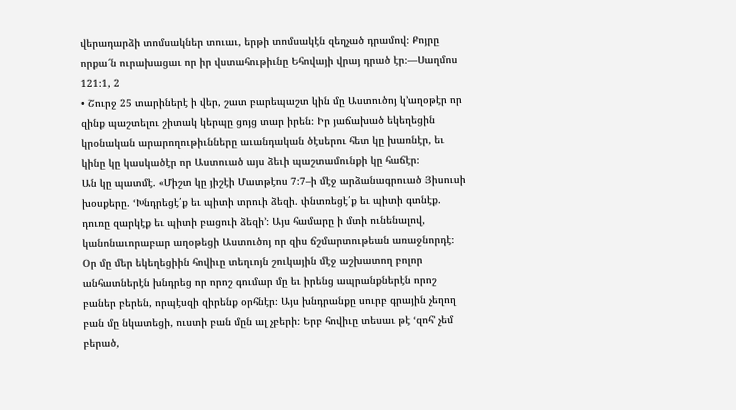վերադարձի տոմսակներ տուաւ, երթի տոմսակէն զեղչած դրամով։ Քոյրը որքա՜ն ուրախացաւ որ իր վստահութիւնը Եհովայի վրայ դրած էր։—Սաղմոս 121։1, 2
• Շուրջ 25 տարիներէ ի վեր, շատ բարեպաշտ կին մը Աստուծոյ կ’աղօթէր որ զինք պաշտելու շիտակ կերպը ցոյց տար իրեն։ Իր յաճախած եկեղեցին կրօնական արարողութիւնները աւանդական ծէսերու հետ կը խառնէր, եւ կինը կը կասկածէր որ Աստուած այս ձեւի պաշտամունքի կը հաճէր։
Ան կը պատմէ. «Միշտ կը յիշէի Մատթէոս 7։7–ի մէջ արձանագրուած Յիսուսի խօսքերը. ‘Խնդրեցէ՛ք եւ պիտի տրուի ձեզի. փնտռեցէ՛ք եւ պիտի գտնէք. դուռը զարկէք եւ պիտի բացուի ձեզի’։ Այս համարը ի մտի ունենալով, կանոնաւորաբար աղօթեցի Աստուծոյ որ զիս ճշմարտութեան առաջնորդէ։ Օր մը մեր եկեղեցիին հովիւը տեղւոյն շուկային մէջ աշխատող բոլոր անհատներէն խնդրեց որ որոշ գումար մը եւ իրենց ապրանքներէն որոշ բաներ բերեն, որպէսզի զիրենք օրհնէր։ Այս խնդրանքը սուրբ գրային չեղող բան մը նկատեցի, ուստի բան մըն ալ չբերի։ Երբ հովիւը տեսաւ թէ ‘զոհ’ չեմ բերած,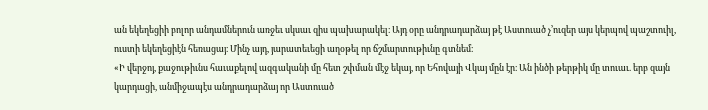ան եկեղեցիի բոլոր անդամներուն առջեւ սկսաւ զիս պախարակել։ Այդ օրը անդրադարձայ թէ Աստուած չ’ուզեր այս կերպով պաշտուիլ, ուստի եկեղեցիէն հեռացայ։ Մինչ այդ, յարատեւեցի աղօթել որ ճշմարտութիւնը գտնեմ։
«Ի վերջոյ, քաջութիւնս հաւաքելով ազգականի մը հետ շփման մէջ եկայ, որ Եհովայի Վկայ մըն էր։ Ան ինծի թերթիկ մը տուաւ. երբ զայն կարդացի, անմիջապէս անդրադարձայ որ Աստուած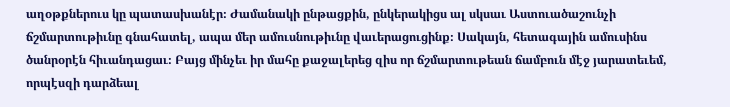աղօթքներուս կը պատասխանէր։ Ժամանակի ընթացքին, ընկերակիցս ալ սկսաւ Աստուածաշունչի ճշմարտութիւնը գնահատել, ապա մեր ամուսնութիւնը վաւերացուցինք։ Սակայն, հետագային ամուսինս ծանրօրէն հիւանդացաւ։ Բայց մինչեւ իր մահը քաջալերեց զիս որ ճշմարտութեան ճամբուն մէջ յարատեւեմ, որպէսզի դարձեալ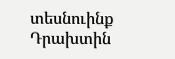տեսնուինք Դրախտին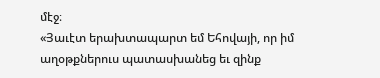մէջ։
«Յաւէտ երախտապարտ եմ Եհովայի, որ իմ աղօթքներուս պատասխանեց եւ զինք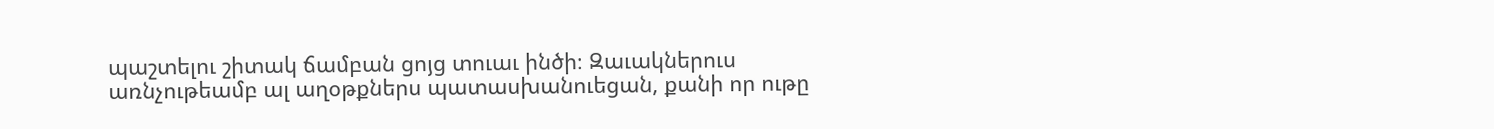պաշտելու շիտակ ճամբան ցոյց տուաւ ինծի։ Զաւակներուս առնչութեամբ ալ աղօթքներս պատասխանուեցան, քանի որ ութը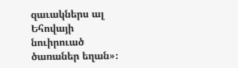զաւակներս ալ Եհովայի նուիրուած ծառաներ եղան»։